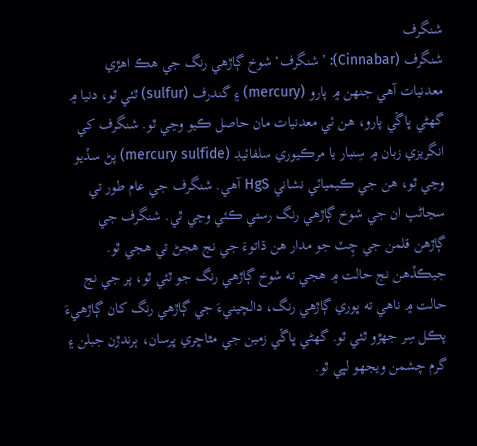شنگرف
شنگرف (Cinnabar): ’شنگرف‘ شوخ ڳاڙهي رنگ جي هڪ اهڙي معدنيات آهي جنهن ۾ پارو (mercury) ۽ گندرف (sulfur) ٿئي ٿو، دنيا ۾ گھڻي ڀاڱي پارو، هن ئي معدنيات مان حاصل ڪيو وڃي ٿو. شنگرف کي انگريزي زبان ۾ سِنبار يا مرڪيوري سلفائيڊ (mercury sulfide) پڻ سڏيو وڃي ٿو، هن جي ڪيميائي نشاني HgS آهي. شنگرف جي عام طور تي سڃاڻپ ان جي شوخ ڳاڙهي رنگ رستي ڪئي وڃي ٿي. شنگرف جي ڳاڙهن قلمن جي چِٽ جو مدار هن ڌاتوءَ جي نج هجڻ تي هجي ٿو. جيڪڏهن نج حالت ۾ هجي ته شوخ ڳاڙهي رنگ جو ٿئي ٿو، پر جي نج حالت ۾ ناهي ته ڀوري ڳاڙهي رنگ، دالچينيءَ جي ڳاڙهي رنگ کان ڳاڙهيءَ پڪل سِر جهڙو ٿئي ٿو. گھڻي ڀاڱي زمين جي مٿاڇري ڀرسان، ٻرندڙن جبلن ۽ گرم چشمن ويجهو لڀي ٿو.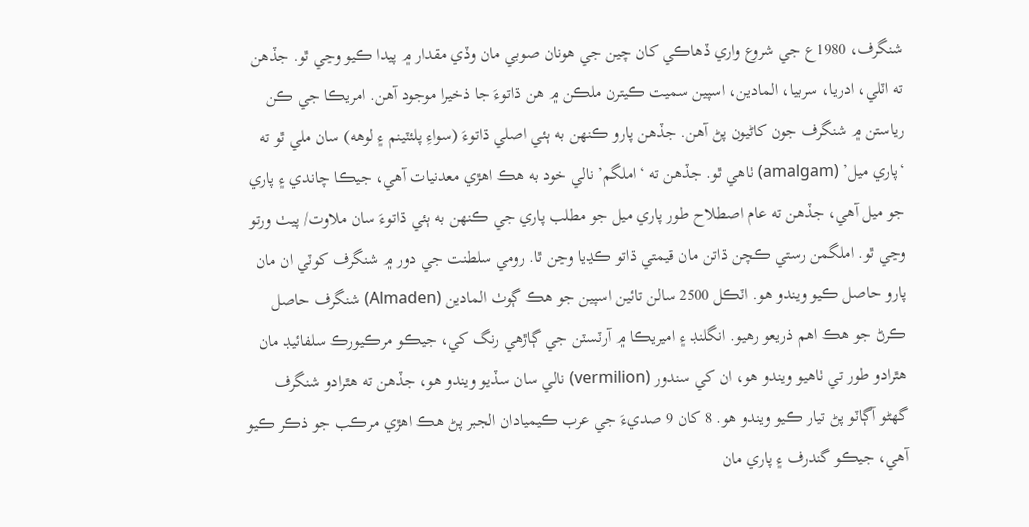شنگرف، 1980ع جي شروع واري ڏهاڪي کان چين جي هونان صوبي مان وڏي مقدار ۾ پيدا ڪيو وڃي ٿو. جڏهن ته اٽلي، ادريا، سربيا، المادين، اسپين سميت ڪيترن ملڪن ۾ هن ڌاتوءَ جا ذخيرا موجود آهن. امريڪا جي ڪن رياستن ۾ شنگرف جون کاڻيون پڻ آهن. جڏهن پارو ڪنهن به ٻئي اصلي ڌاتوءَ (سواءِ پلئٽينم ۽ لوهه) سان ملي ٿو ته ‘پاري ميل’ (amalgam) ٺاهي ٿو. جڏهن ته ‘املگم’ نالي خود به هڪ اهڙي معدنيات آهي، جيڪا چاندي ۽ پاري جو ميل آهي، جڏهن ته عام اصطلاح طور پاري ميل جو مطلب پاري جي ڪنهن به ٻئي ڌاتوءَ سان ملاوت/ پيٺ ورتو وڃي ٿو. املگمن رستي ڪچن ڌاتن مان قيمتي ڌاتو ڪڍيا وڃن ٿا. رومي سلطنت جي دور ۾ شنگرف کوٽي ان مان پارو حاصل ڪيو ويندو هو. اٽڪل 2500 سالن تائين اسپين جو هڪ ڳوٺ المادين (Almaden) شنگرف حاصل ڪرڻ جو هڪ اهم ذريعو رهيو. انگلنڊ ۽ اميريڪا ۾ آرٽسٽن جي ڳاڙهي رنگ کي، جيڪو مرڪيورڪ سلفائيڊ مان هٿرادو طور تي ٺاهيو ويندو هو، ان کي سندور (vermilion) نالي سان سڏيو ويندو هو، جڏهن ته هٿرادو شنگرف گھڻو آڳاٽو پڻ تيار ڪيو ويندو هو. 8 کان 9 صديءَ جي عرب ڪيميادان الجبر پڻ هڪ اهڙي مرڪب جو ذڪر ڪيو آهي، جيڪو گندرف ۽ پاري مان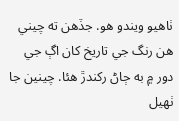ٺاهيو ويندو هو. جڏهن ته چيني هن رنگ جي تاريخ کان اڳ جي دور ۾ به ڄاڻ رکندڙ هئا. چينين جا ٺهيل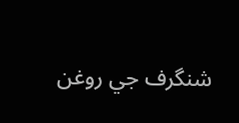شنگرف جي روغن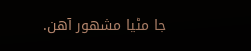جا مڻيا مشهور آهن.